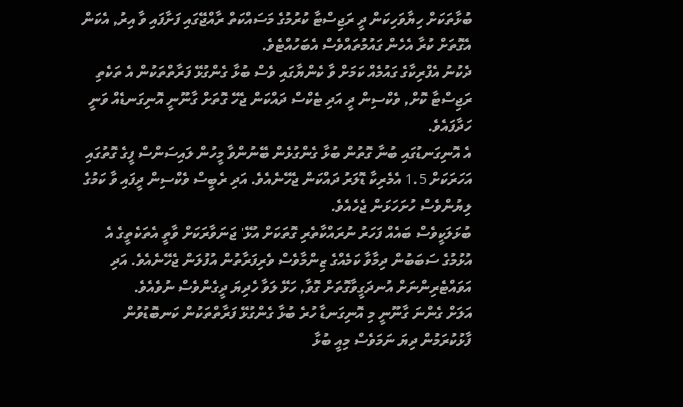ބުޅާތަކަށް ހިޔާވަހިކަން ދީ ރަޖިސްޓާ ކުރުމުގެ މަސައްކަތް ރާއްޖޭގައި ފަށާފައި ވާ އިރު, އެކަން އެގޮތަށް ކުރާ އެހެން ގައުމުތައްވެސް އެބަހުއްޓެވެ.
ދެކުނު އެފްރިކާގެ ގައުމެއް ކަމަށް ވާ ކެންޔާގައި ވެސް ބުޅާ ގެންގުޅޭ ފަރާތްތަކުން އެ ތަކެތި ރަޖިސްޓާ ކޮށް, ވެކްސިން ދީ އަދި ޓެކްސް ދައްކަން ޖެހޭ ގޮތަށް ގާނޫނީ އޮނިގަނޑެއް ވަނީ ހަދާފައެވެ.
އެ އޮނިގަނޑުގައި ބުނާ ގޮތުން ބުޅާ ގެންގުޅެން ބޭނުންވާ މީހުން ލައިސަންސް ފީގެ ގޮތުގައި އަހަރަކަށް 1.5 އެމެރިކާ ޑޮލަރު ދައްކަން ޖެހޭނެއެވެ. އަދި ރެބީސް ވެކްސިން ދީފައި ވާ ކަމުގެ ލިޔުންވެސް ހުށަހަޅަން ޖެހެއެވެ.
ބުޅަލަކީވެސް ބައެއް ފަހަރު ނުރައްކާތެރި ގޮތަކަށް އުޅޭ' ޖަނަވާރަކަށް ވާތީ އެތަކެތީގެ އެ އުޅުމުގެ ސަބަބުން ދިމާވާ ކަމެއްގެ ޒިންމާވެސް ވެރިފަރާތުން އުފުލަން ޖެހޭނެއެވެ. އަދި އަވައްޓެރިންނަށް އުނދަގީވާގޮތަށް ގޮވާ, ހަޅޭ ލަވާ ހެދިޔަ ދީގެންވެސް ނުވެއެވެ.
އަލަށް ގެންނަ ގާނޫނީ މި އޮނިގަނޑާ ހުރެ ބުޅާ ގެންގުޅޭ ފަރާތްތަކުން ކަނބޮޑުވުން ފާޅުކުރަމުން ދިޔަ ނަމަވެސް މިއީ ބުޅާ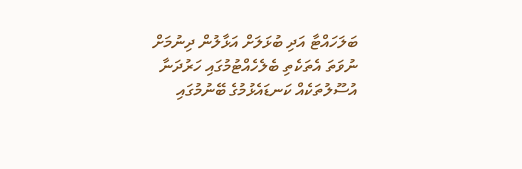ބަލަހައްޓާ އަދި ބުޅަލަށް އަޅާލުން ދިނުމަށް ނުވަތަ އެތަކެތި ބެލެހެއްޓުމުގައި ހަރުދަނާ އުސޫލުތަކެއް ކަނޑައެޅުމުގެ ބޭނުމުގައި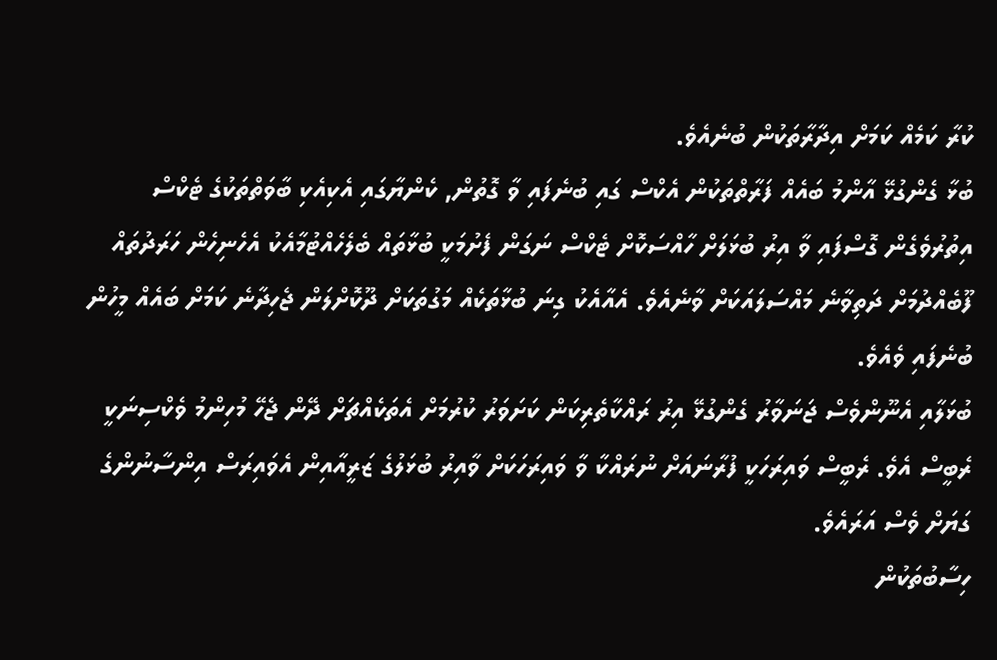ކުރާ ކަމެއް ކަމަށް އިދާރާތަކުން ބުނެއެވެ.
ބުޅާ ގެންގުޅޭ އާންމު ބައެއް ފަރާތްތަކުން އެކްސް ގައި ބުނެފައި ވާ ގޮތުން, ކެންޔާގައި އެކިއެކި ބާވަތްތަކުގެ ޓެކްސް އިތުރުވެގެން ގޮސްފައި ވާ އިރު ބުޅަލަށް ހާއްސަކޮށް ޓެކްސް ނަގަން ފެށުމަކީ ބުޅާތައް ބެލެހެއްޓުމާއެކު އެހެނިހެން ހަރަދުތައް ފޫބެއްދުމަށް ދަތިވާނެ މައްސަލައަކަށް ވާނެއެވެ. އެއާއެކު ގިނަ ބުޅާތަކެއް މަގުތަކަށް ދޫކޮށްލަން ޖެހިދާނެ ކަމަށް ބައެއް މީހުން ބުނެފައި ވެއެވެ.
ބުޅަލާއި އެނޫންވެސް ޖަނަވާރު ގެންގުޅޭ އިރު ރައްކާތެރިކަން ކަށަވަރު ކުރުމަށް އެތަކެއްޗަށް ދޭން ޖެހޭ މުހިންމު ވެކްސިނަކީ ރެބީސް އެވެ. ރެބީސް ވައިރަހަކީ ފުރާނައަށް ނުރައްކާ ވާ ވައިރަހަކަށް ވާއިރު ބުޅަލުގެ ޒަރީއާއިން އެވައިރަސް އިންސާނުންގެ ގަޔަށް ވެސް އަރައެވެ.
ހިސާބުތަކުން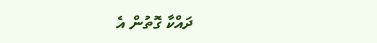ދައްކާ ގޮތުން އެ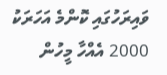ވައިރަހުގައި ކޮންމެ އަހަރަކު 2000 އެއްހާ މީހުން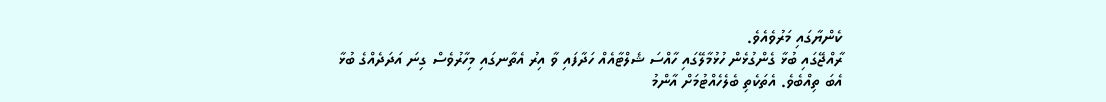ކެންޔާގައި މަރުވެއެވެ.
ރާއްޖޭގައި ބުޅާ ގެންގުޅެން ހުޅުމާލޭގައި ހާއްސަ ޝެލްޓާއެއް ހަދާފައި ވާ އިރު އެތާނގައި މިހާރުވެސް ގިނަ އަދަދެއްގެ ބުޅާ އެބަ ތިއްބެވެ. އެތަކެތި ބެލެހެއްޓުމަށް އާންމު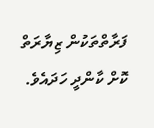ފަރާތްތަކުން ޒިޔާރަތް ކޮށް ކާންދީ ހަދައެވެ.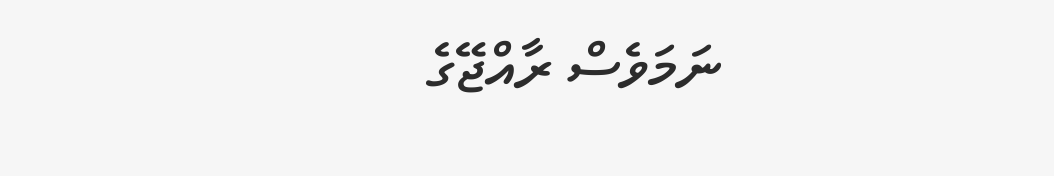ނަމަވެސް ރާއްޖޭގެ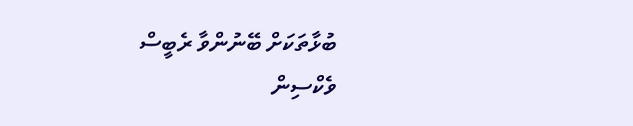ބުޅާތަކަށް ބޭނުންވާ ރެބީސް ވެކްސިން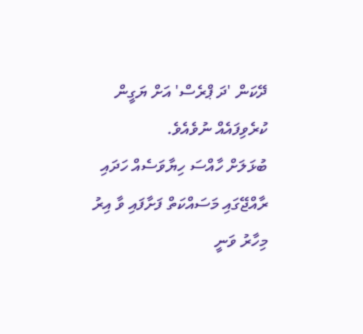ދޭކަން 'ދަ ޕްރެސް' އަށް ޔަގީން ކުރެވިފައެއް ނުވެއެވެ.
ބުޅަލަށް ހާއްސަ ހިޔާވަސެއް ހަދައި ރާއްޖޭގައި މަސައްކަތް ފަށާފައި ވާ އިރު މިހާރު ވަނީ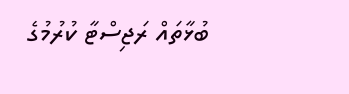ބުޅާތައް ރަޖިސްޓާ ކުރުމުގެ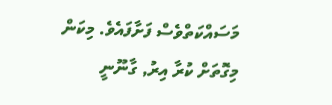މަސައްކަތްވެސް ފަށާފައެވެ. މިކަން މިގޮތަށް ކުރާ އިރު, ގާނޫނީ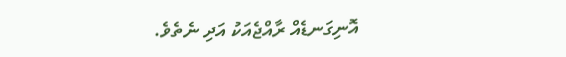އޮނިގަނޑެއް ރާއްޖެއަކު އަދި ނެތެވެ.